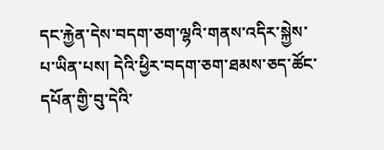དང་རྐྱེན་དེས་བདག་ཅག་ལྷའི་གནས་འདིར་སྐྱེས་པ་ཡིན་པས། དེའི་ཕྱིར་བདག་ཅག་ཐམས་ཅད་ཚོང་དཔོན་གྱི་བུ་དེའི་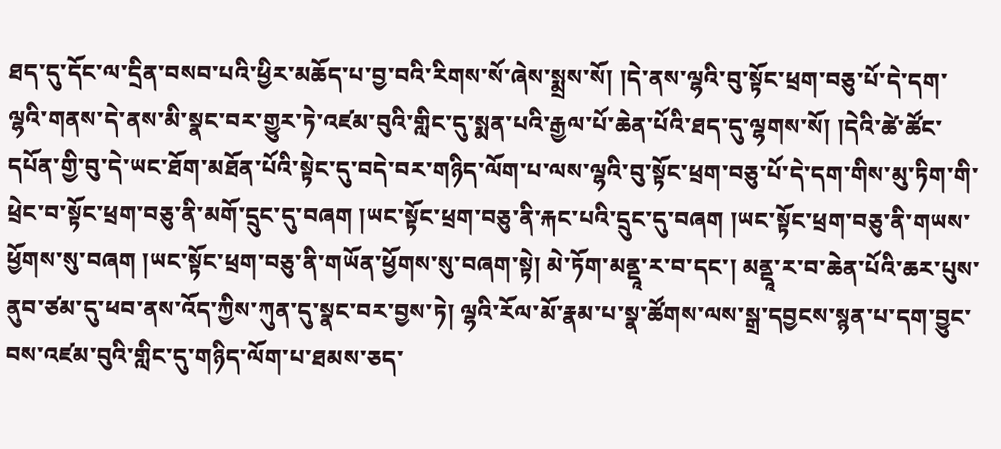ཐད་དུ་དོང་ལ་དྲིན་བསབ་པའི་ཕྱིར་མཆོད་པ་བྱ་བའི་རིགས་སོ་ཞེས་སྨྲས་སོ། །དེ་ནས་ལྷའི་བུ་སྟོང་ཕྲག་བཅུ་པོ་དེ་དག་ལྷའི་གནས་དེ་ནས་མི་སྣང་བར་གྱུར་ཏེ་འཛམ་བུའི་གླིང་དུ་སྨན་པའི་རྒྱལ་པོ་ཆེན་པོའི་ཐད་དུ་ལྷགས་སོ། །དེའི་ཚེ་ཚོང་དཔོན་གྱི་བུ་དེ་ཡང་ཐོག་མཐོན་པོའི་སྟེང་དུ་བདེ་བར་གཉིད་ལོག་པ་ལས་ལྷའི་བུ་སྟོང་ཕྲག་བཅུ་པོ་དེ་དག་གིས་མུ་ཏིག་གི་ཕྲེང་བ་སྟོང་ཕྲག་བཅུ་ནི་མགོ་དྲུང་དུ་བཞག །ཡང་སྟོང་ཕྲག་བཅུ་ནི་རྐང་པའི་དྲུང་དུ་བཞག །ཡང་སྟོང་ཕྲག་བཅུ་ནི་གཡས་ཕྱོགས་སུ་བཞག །ཡང་སྟོང་ཕྲག་བཅུ་ནི་གཡོན་ཕྱོགས་སུ་བཞག་སྟེ། མེ་ཏོག་མནྡཱ་ར་བ་དང་། མནྡཱ་ར་བ་ཆེན་པོའི་ཆར་པུས་ནུབ་ཙམ་དུ་ཕབ་ནས་འོད་ཀྱིས་ཀུན་དུ་སྣང་བར་བྱས་ཏེ། ལྷའི་རོལ་མོ་རྣམ་པ་སྣ་ཚོགས་ལས་སྒྲ་དབྱངས་སྙན་པ་དག་བྱུང་བས་འཛམ་བུའི་གླིང་དུ་གཉིད་ལོག་པ་ཐམས་ཅད་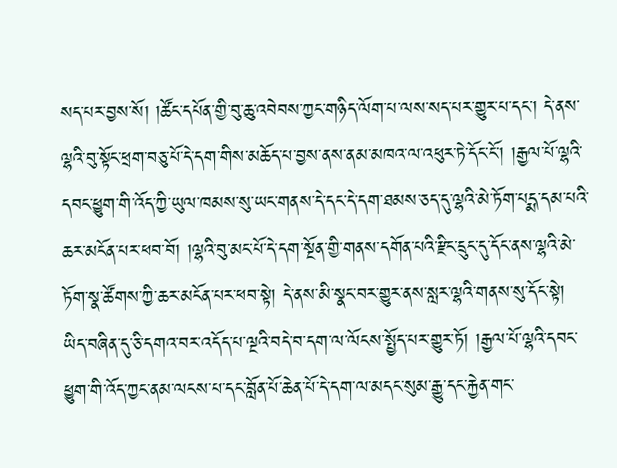སད་པར་བྱས་སོ། །ཚོང་དཔོན་གྱི་བུ་ཆུ་འབེབས་ཀྱང་གཉིད་ལོག་པ་ལས་སད་པར་གྱུར་པ་དང་། དེ་ནས་ལྷའི་བུ་སྟོང་ཕྲག་བཅུ་པོ་དེ་དག་གིས་མཆོད་པ་བྱས་ནས་ནམ་མཁའ་ལ་འཕུར་ཏེ་དོང་ངོ་། །རྒྱལ་པོ་ལྷའི་དབང་ཕྱུག་གི་འོད་ཀྱི་ཡུལ་ཁམས་སུ་ཡང་གནས་དེ་དང་དེ་དག་ཐམས་ཅད་དུ་ལྷའི་མེ་ཏོག་པདྨ་དམ་པའི་ཆར་མངོན་པར་ཕབ་བོ། །ལྷའི་བུ་མང་པོ་དེ་དག་སྔོན་གྱི་གནས་དགོན་པའི་རྫིང་དྲུང་དུ་དོང་ནས་ལྷའི་མེ་ཏོག་སྣ་ཚོགས་ཀྱི་ཆར་མངོན་པར་ཕབ་སྟེ། དེ་ནས་མི་སྣང་བར་གྱུར་ནས་སླར་ལྷའི་གནས་སུ་དོང་སྟེ། ཡིད་བཞིན་དུ་ཅི་དགའ་བར་འདོད་པ་ལྔའི་བདེ་བ་དག་ལ་ལོངས་སྤྱོད་པར་གྱུར་ཏོ། །རྒྱལ་པོ་ལྷའི་དབང་ཕྱུག་གི་འོད་ཀྱང་ནམ་ལངས་པ་དང་བློན་པོ་ཆེན་པོ་དེ་དག་ལ་མདང་སུམ་རྒྱུ་དང་རྐྱེན་གང་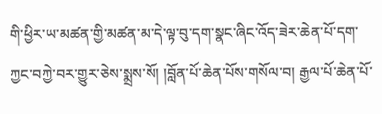གི་ཕྱིར་ཡ་མཚན་གྱི་མཚན་མ་དེ་ལྟ་བུ་དག་སྣང་ཞིང་འོད་ཟེར་ཆེན་པོ་དག་ཀྱང་བཀྱེ་བར་གྱུར་ཅེས་སྨྲས་སོ། །བློན་པོ་ཆེན་པོས་གསོལ་བ། རྒྱལ་པོ་ཆེན་པོ་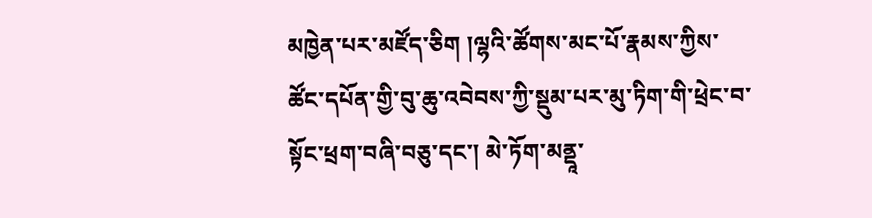མཁྱེན་པར་མཛོད་ཅིག །ལྷའི་ཚོགས་མང་པོ་རྣམས་ཀྱིས་ཚོང་དཔོན་གྱི་བུ་ཆུ་འབེབས་ཀྱི་སྡུམ་པར་མུ་ཏིག་གི་ཕྲེང་བ་སྟོང་ཕྲག་བཞི་བཅུ་དང་། མེ་ཏོག་མནྡཱ་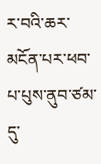ར་བའི་ཆར་མངོན་པར་ཕབ་པ་པུས་ནུབ་ཙམ་དུ་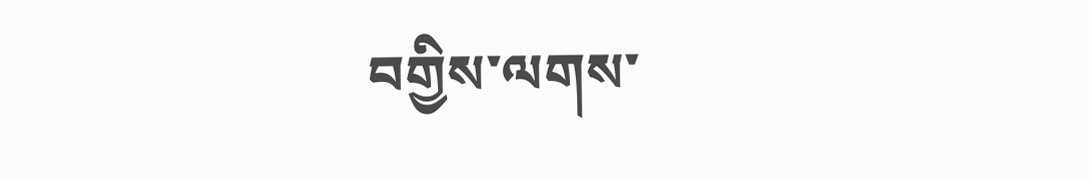བགྱིས་ལགས་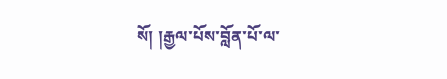སོ། །རྒྱལ་པོས་བློན་པོ་ལ་